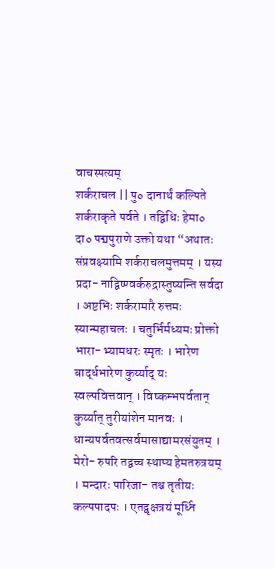वाचस्पत्यम्
शर्कराचल || पु० दानार्थं कल्पिते शर्कराकृते पर्वते । तद्विधिः हेमा० दा० पद्मपुराणे उक्तो यथा “अथातः संप्रवक्ष्यामि शर्कराचलमुत्तमम् । यस्य प्रदा- नाद्विष्ण्वर्करुद्रास्तुष्यन्ति सर्वदा । अष्टभिः शर्करामारै रुत्तमः स्यान्महाचलः । चतुर्भिर्मध्यमः प्रोक्तो भारा- भ्यामधरः स्मृतः । भारेण बार्द्धभारेण कुर्य्याद् यः स्वल्पवित्तवान् । विष्कम्भपर्वतान् कुर्य्यात् तुरीयांशेन मानवः । धान्यपर्वतवत्सर्वमासाद्यामरसंयुतम् । मेरो- रुपरि तद्वच्च स्थाप्य हेमतरुत्रयम् । मन्दारः पारिजा- तश्च तृतीयः कल्पपादपः । एतद्वृक्षत्रयं मूर्ध्नि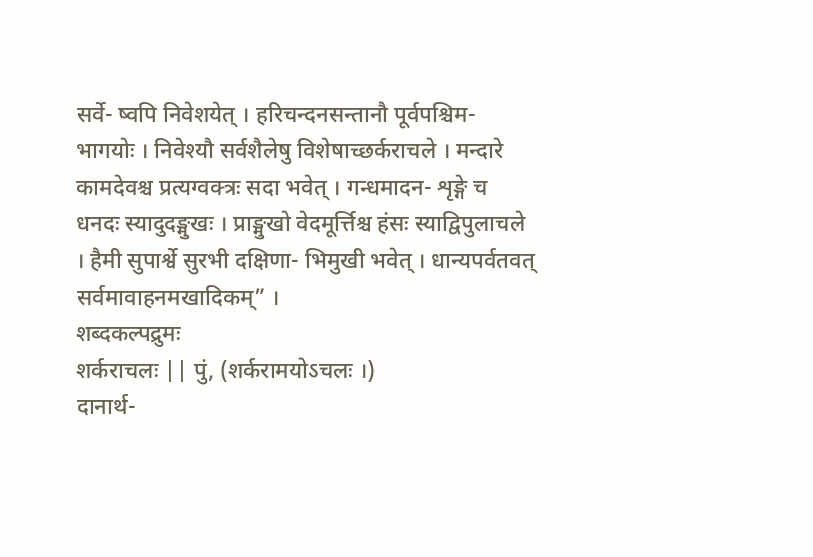सर्वे- ष्वपि निवेशयेत् । हरिचन्दनसन्तानौ पूर्वपश्चिम- भागयोः । निवेश्यौ सर्वशैलेषु विशेषाच्छर्कराचले । मन्दारे कामदेवश्च प्रत्यग्वक्त्रः सदा भवेत् । गन्धमादन- शृङ्गे च धनदः स्यादुदङ्मुखः । प्राङ्मुखो वेदमूर्त्तिश्च हंसः स्याद्विपुलाचले । हैमी सुपार्श्वे सुरभी दक्षिणा- भिमुखी भवेत् । धान्यपर्वतवत् सर्वमावाहनमखादिकम्” ।
शब्दकल्पद्रुमः
शर्कराचलः || पुं, (शर्करामयोऽचलः ।)
दानार्थ-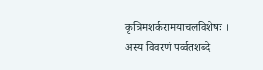कृत्रिमशर्करामयाचलविशेषः । अस्य विवरणं पर्व्वतशब्दे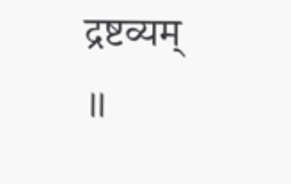द्रष्टव्यम् ॥